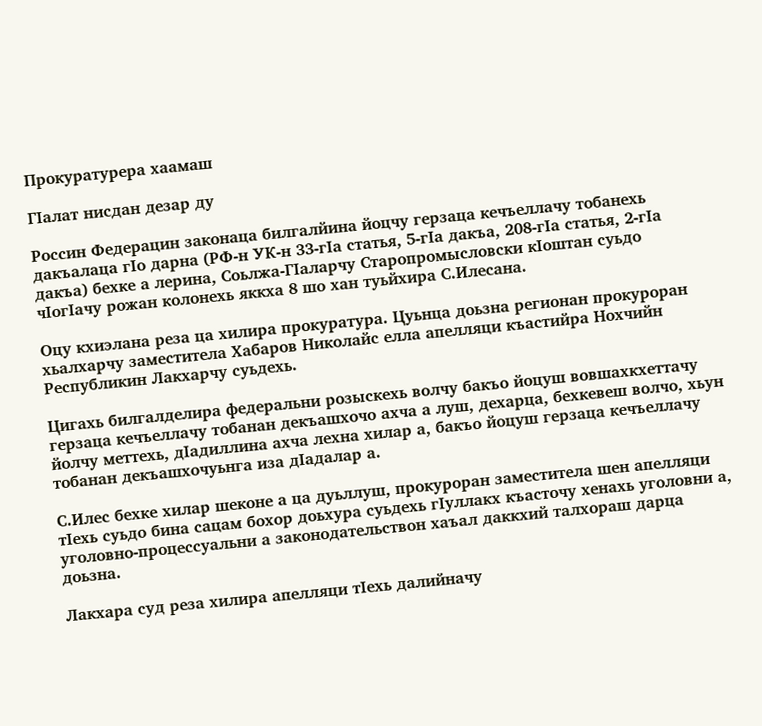Прокуратурера хаамаш

ГIалат нисдан дезар ду

Россин Федерацин законаца билгалйина йоцчу герзаца кечъеллачу тобанехь дакъалаца гIо дарна (РФ-н УК-н 33-гIа статья, 5-гIа дакъа, 208-гIа статья, 2-гIа дакъа) бехке а лерина, Соьлжа-ГIаларчу Старопромысловски кIоштан суьдо чIогIачу рожан колонехь яккха 8 шо хан туьйхира С.Илесана.

Оцу кхиэлана реза ца хилира прокуратура. Цуьнца доьзна регионан прокуроран хьалхарчу заместитела Хабаров Николайс елла апелляци къастийра Нохчийн Республикин Лакхарчу суьдехь.

Цигахь билгалделира федеральни розыскехь волчу бакъо йоцуш вовшахкхеттачу герзаца кечъеллачу тобанан декъашхочо ахча а луш, дехарца, бехкевеш волчо, хьун йолчу меттехь, дIадиллина ахча лехна хилар а, бакъо йоцуш герзаца кечъеллачу тобанан декъашхочуьнга иза дIадалар а.

С.Илес бехке хилар шеконе а ца дуьллуш, прокуроран заместитела шен апелляци тIехь суьдо бина сацам бохор доьхура суьдехь гIуллакх къасточу хенахь уголовни а, уголовно-процессуальни а законодательствон хаъал даккхий талхораш дарца доьзна.

Лакхара суд реза хилира апелляци тIехь далийначу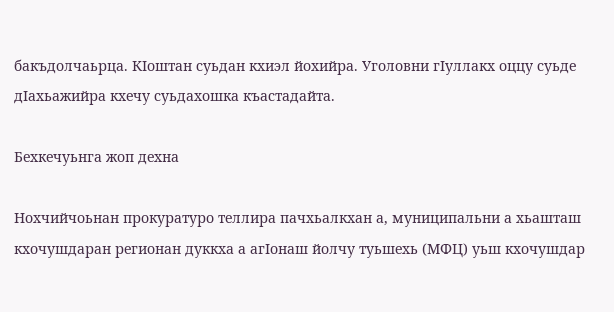бакъдолчаьрца. КIоштан суьдан кхиэл йохийра. Уголовни гIуллакх оццу суьде дIахьажийра кхечу суьдахошка къастадайта.

Бехкечуьнга жоп дехна

Нохчийчоьнан прокуратуро теллира пачхьалкхан а, муниципальни а хьашташ кхочушдаран регионан дуккха а агIонаш йолчу туьшехь (МФЦ) уьш кхочушдар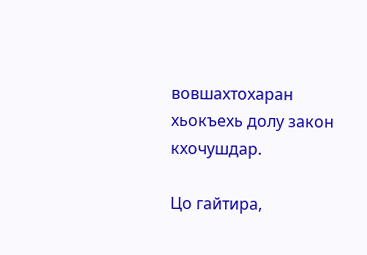вовшахтохаран хьокъехь долу закон кхочушдар.

Цо гайтира,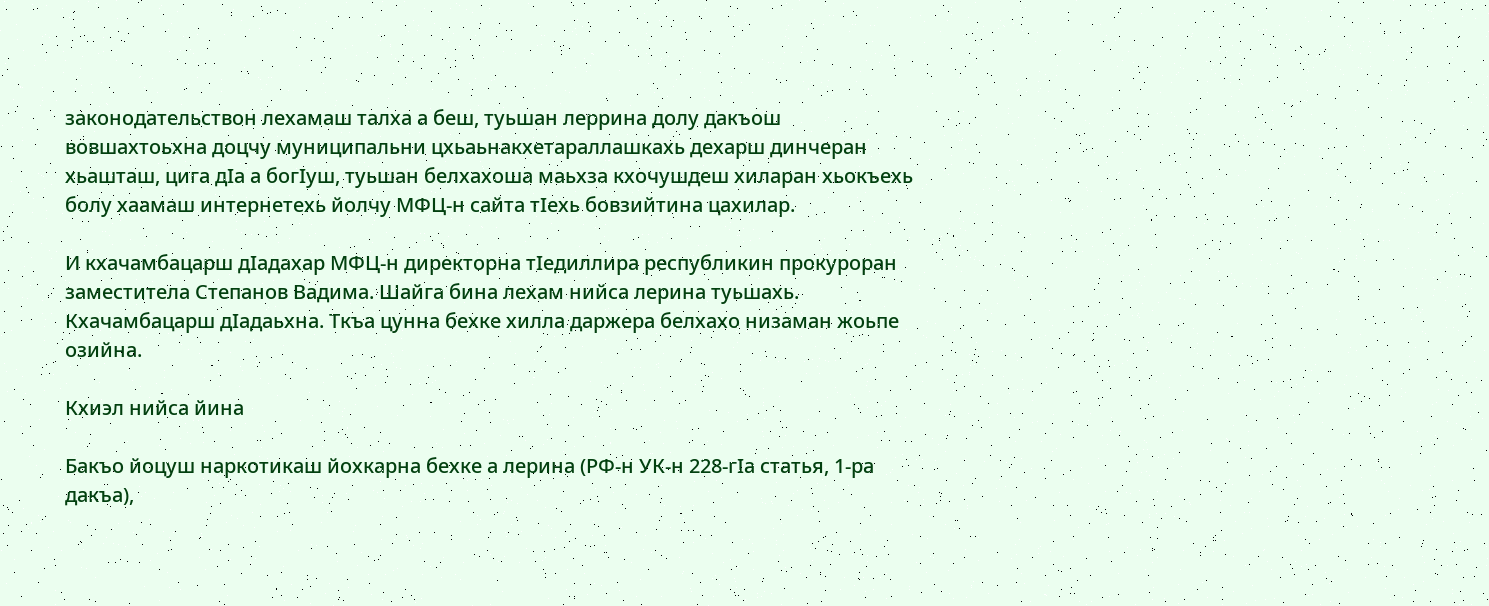законодательствон лехамаш талха а беш, туьшан леррина долу дакъош вовшахтоьхна доцчу муниципальни цхьаьнакхетараллашкахь дехарш динчеран хьашташ, цига дIа а богIуш, туьшан белхахоша маьхза кхочушдеш хиларан хьокъехь болу хаамаш интернетехь йолчу МФЦ-н сайта тIехь бовзийтина цахилар.

И кхачамбацарш дIадахар МФЦ-н директорна тIедиллира республикин прокуроран заместитела Степанов Вадима. Шайга бина лехам нийса лерина туьшахь. Кхачамбацарш дIадаьхна. Ткъа цунна бехке хилла даржера белхахо низаман жоьпе озийна.

Кхиэл нийса йина

Бакъо йоцуш наркотикаш йохкарна бехке а лерина (РФ-н УК-н 228-гIа статья, 1-ра дакъа),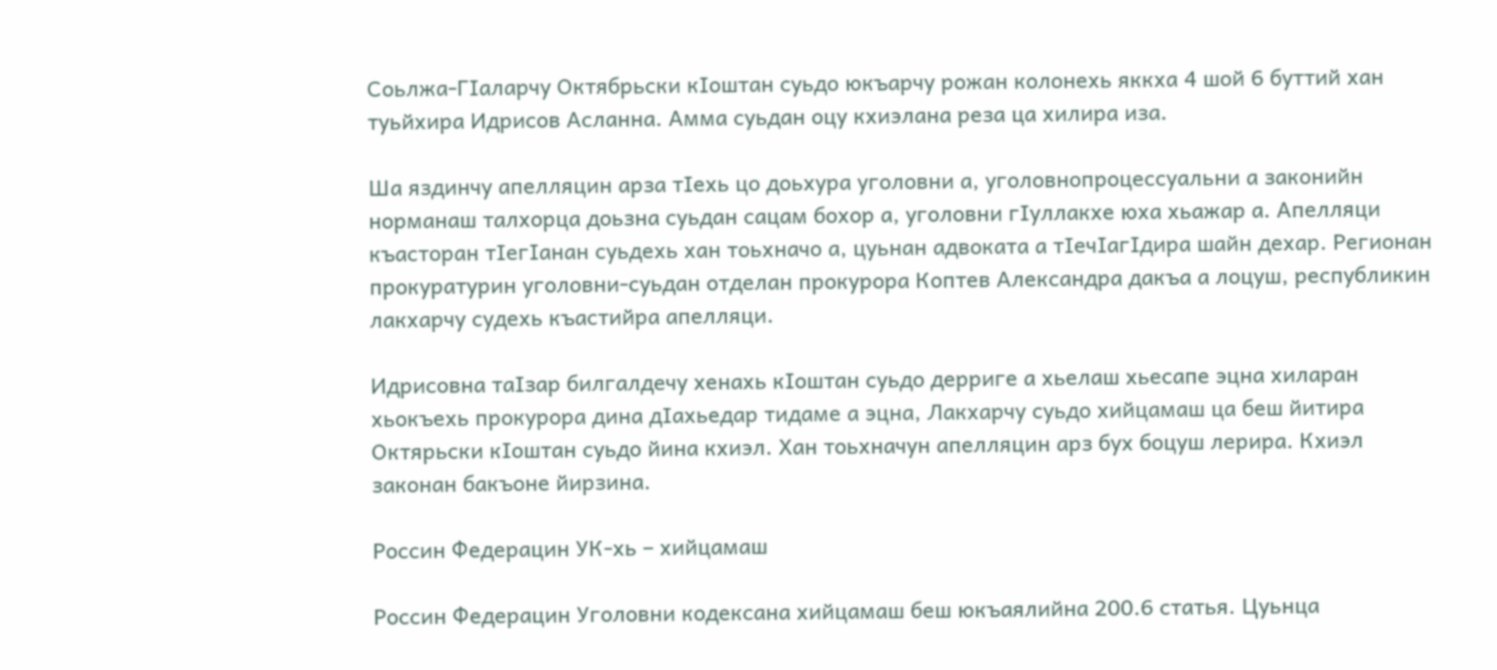Соьлжа-ГIаларчу Октябрьски кIоштан суьдо юкъарчу рожан колонехь яккха 4 шой 6 буттий хан туьйхира Идрисов Асланна. Амма суьдан оцу кхиэлана реза ца хилира иза.

Ша яздинчу апелляцин арза тIехь цо доьхура уголовни а, уголовнопроцессуальни а законийн норманаш талхорца доьзна суьдан сацам бохор а, уголовни гIуллакхе юха хьажар а. Апелляци къасторан тIегIанан суьдехь хан тоьхначо а, цуьнан адвоката а тIечIагIдира шайн дехар. Регионан прокуратурин уголовни-суьдан отделан прокурора Коптев Александра дакъа а лоцуш, республикин лакхарчу судехь къастийра апелляци.

Идрисовна таIзар билгалдечу хенахь кIоштан суьдо дерриге а хьелаш хьесапе эцна хиларан хьокъехь прокурора дина дIахьедар тидаме а эцна, Лакхарчу суьдо хийцамаш ца беш йитира Октярьски кIоштан суьдо йина кхиэл. Хан тоьхначун апелляцин арз бух боцуш лерира. Кхиэл законан бакъоне йирзина.

Россин Федерацин УК-хь – хийцамаш

Россин Федерацин Уголовни кодексана хийцамаш беш юкъаялийна 200.6 статья. Цуьнца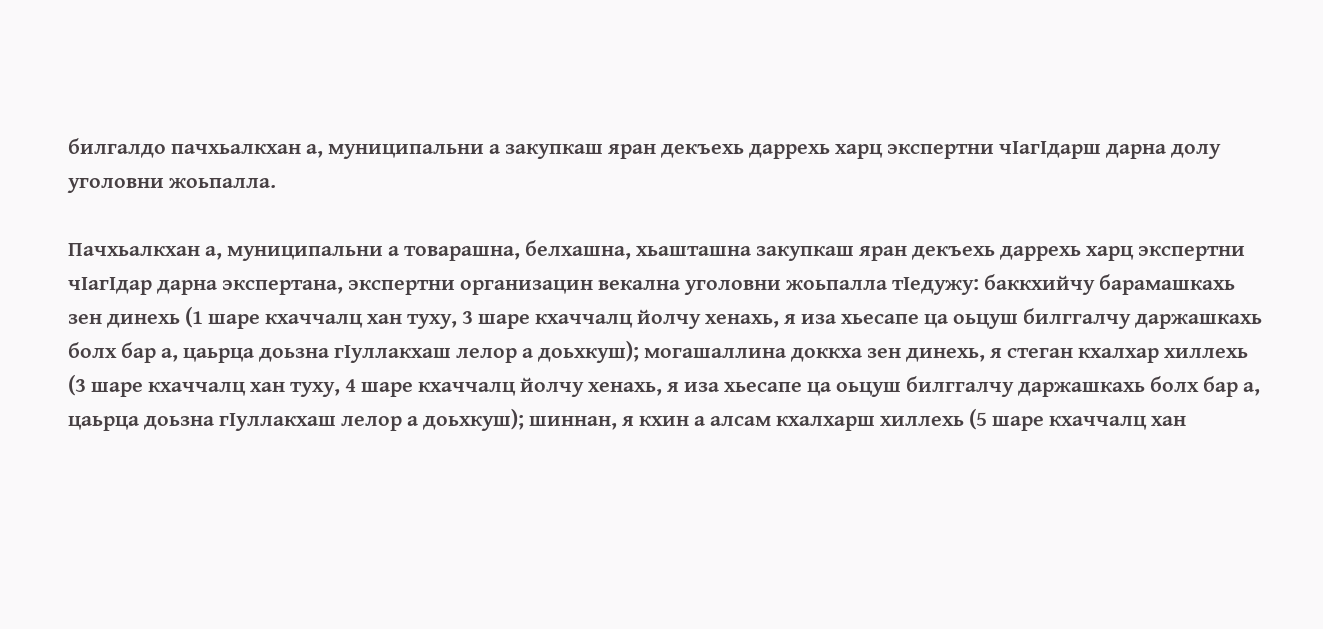билгалдо пачхьалкхан а, муниципальни а закупкаш яран декъехь даррехь харц экспертни чIагIдарш дарна долу уголовни жоьпалла.

Пачхьалкхан а, муниципальни а товарашна, белхашна, хьашташна закупкаш яран декъехь даррехь харц экспертни чIагIдар дарна экспертана, экспертни организацин векална уголовни жоьпалла тIедужу: баккхийчу барамашкахь зен динехь (1 шаре кхаччалц хан туху, 3 шаре кхаччалц йолчу хенахь, я иза хьесапе ца оьцуш билггалчу даржашкахь болх бар а, цаьрца доьзна гIуллакхаш лелор а доьхкуш); могашаллина доккха зен динехь, я стеган кхалхар хиллехь (3 шаре кхаччалц хан туху, 4 шаре кхаччалц йолчу хенахь, я иза хьесапе ца оьцуш билггалчу даржашкахь болх бар а, цаьрца доьзна гIуллакхаш лелор а доьхкуш); шиннан, я кхин а алсам кхалхарш хиллехь (5 шаре кхаччалц хан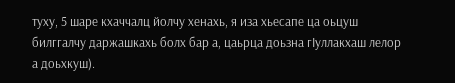туху, 5 шаре кхаччалц йолчу хенахь, я иза хьесапе ца оьцуш билггалчу даржашкахь болх бар а, цаьрца доьзна гIуллакхаш лелор а доьхкуш).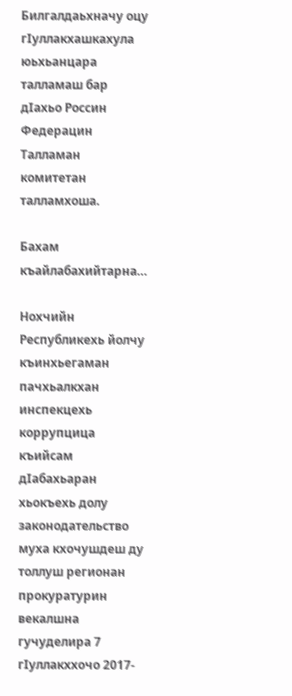Билгалдаьхначу оцу гIуллакхашкахула юьхьанцара талламаш бар дIахьо Россин Федерацин Талламан комитетан талламхоша.

Бахам къайлабахийтарна…

Нохчийн Республикехь йолчу къинхьегаман пачхьалкхан инспекцехь коррупцица къийсам дIабахьаран хьокъехь долу законодательство муха кхочушдеш ду толлуш регионан прокуратурин векалшна гучуделира 7 гIуллакххочо 2017-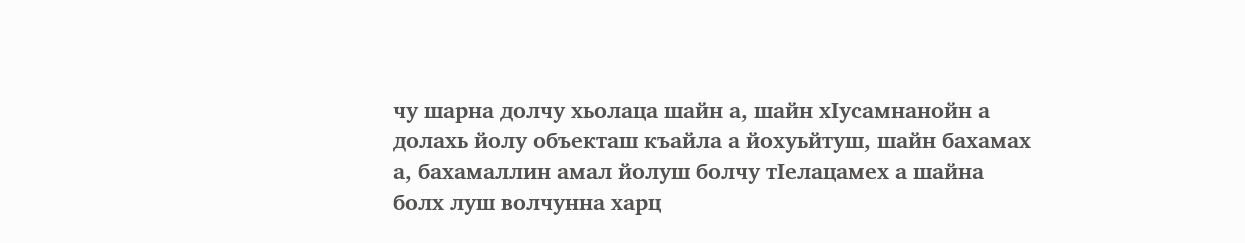чу шарна долчу хьолаца шайн а, шайн хIусамнанойн а долахь йолу объекташ къайла а йохуьйтуш, шайн бахамах а, бахамаллин амал йолуш болчу тIелацамех а шайна болх луш волчунна харц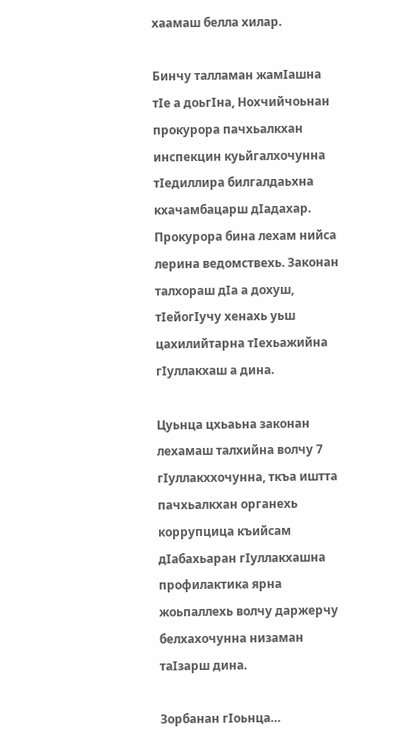хаамаш белла хилар.

Бинчу талламан жамIашна тIе а доьгIна, Нохчийчоьнан прокурора пачхьалкхан инспекцин куьйгалхочунна тIедиллира билгалдаьхна кхачамбацарш дIадахар. Прокурора бина лехам нийса лерина ведомствехь. Законан талхораш дIа а дохуш, тIейогIучу хенахь уьш цахилийтарна тIехьажийна гIуллакхаш а дина.

Цуьнца цхьаьна законан лехамаш талхийна волчу 7 гIуллакххочунна, ткъа иштта пачхьалкхан органехь коррупцица къийсам дIабахьаран гIуллакхашна профилактика ярна жоьпаллехь волчу даржерчу белхахочунна низаман таIзарш дина.

Зорбанан гIоьнца…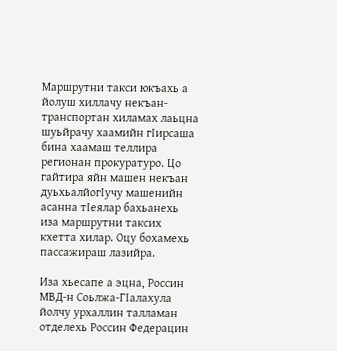Маршрутни такси юкъахь а йолуш хиллачу некъан-транспортан хиламах лаьцна шуьйрачу хаамийн гIирсаша бина хаамаш теллира регионан прокуратуро. Цо гайтира яйн машен некъан дуьхьалйогIучу машенийн асанна тIеялар бахьанехь иза маршрутни таксих кхетта хилар. Оцу бохамехь пассажираш лазийра.

Иза хьесапе а эцна, Россин МВД-н Соьлжа-ГIалахула йолчу урхаллин талламан отделехь Россин Федерацин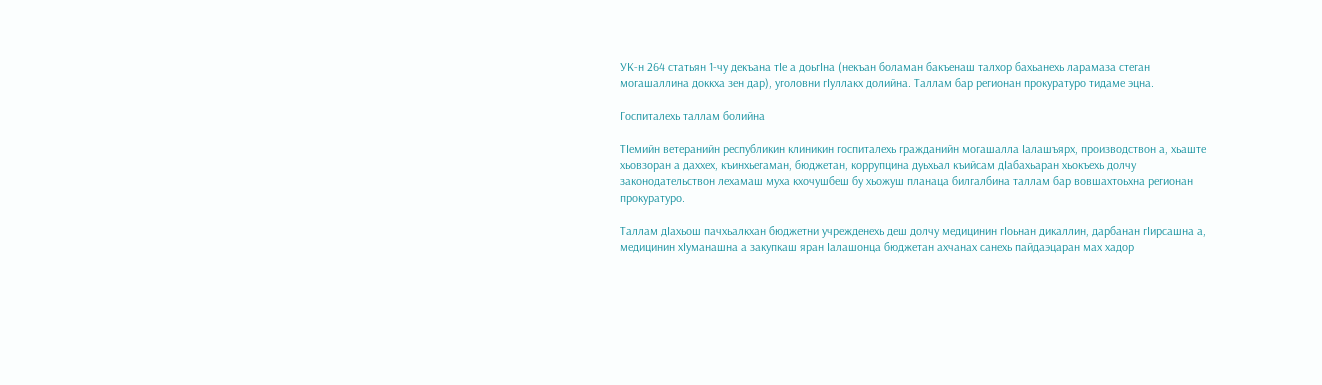УК-н 264 статьян 1-чу декъана тIе а доьгIна (некъан боламан бакъенаш талхор бахьанехь ларамаза стеган могашаллина доккха зен дар), уголовни гIуллакх долийна. Таллам бар регионан прокуратуро тидаме эцна.

Госпиталехь таллам болийна

ТIемийн ветеранийн республикин клиникин госпиталехь гражданийн могашалла Iалашъярх, производствон а, хьаште хьовзоран а даххех, къинхьегаман, бюджетан, коррупцина дуьхьал къийсам дIабахьаран хьокъехь долчу законодательствон лехамаш муха кхочушбеш бу хьожуш планаца билгалбина таллам бар вовшахтоьхна регионан прокуратуро.

Таллам дIахьош пачхьалкхан бюджетни учрежденехь деш долчу медицинин гIоьнан дикаллин, дарбанан гIирсашна а, медицинин хIуманашна а закупкаш яран Iалашонца бюджетан ахчанах санехь пайдаэцаран мах хадор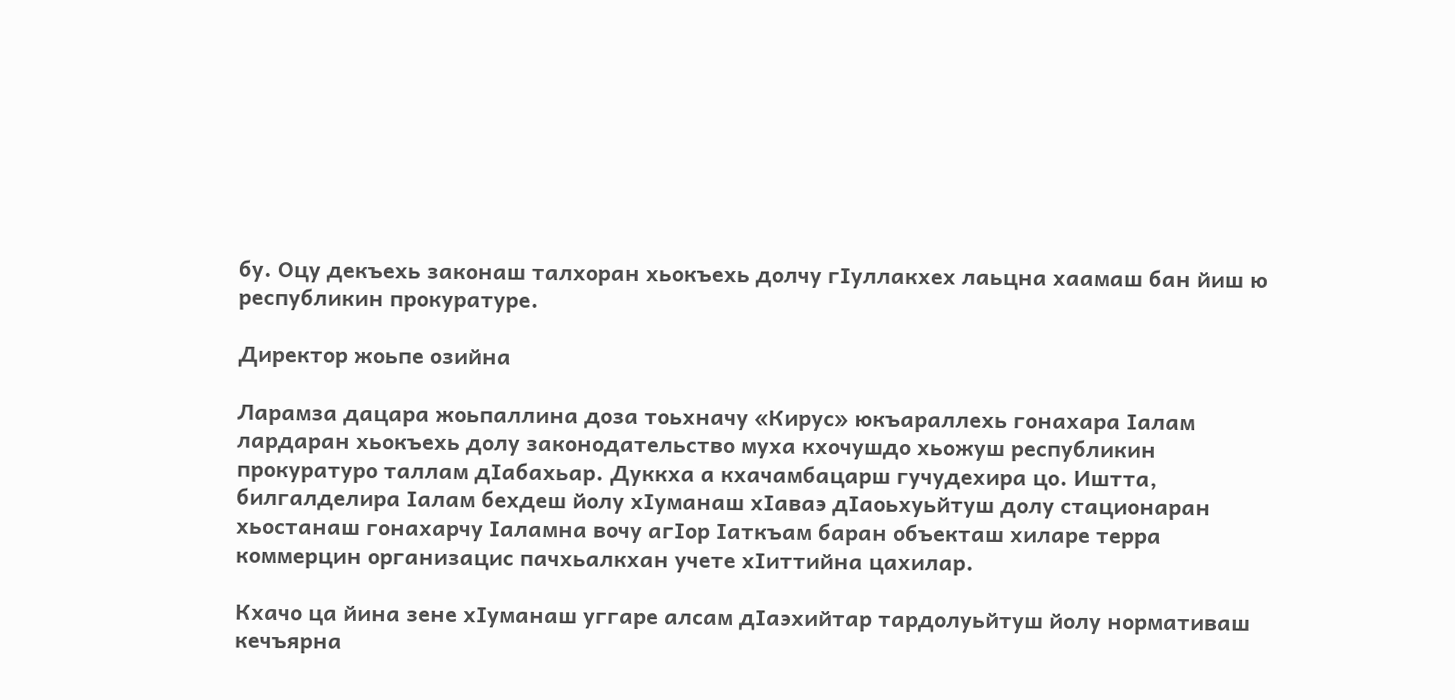бу. Оцу декъехь законаш талхоран хьокъехь долчу гIуллакхех лаьцна хаамаш бан йиш ю республикин прокуратуре.

Директор жоьпе озийна

Ларамза дацара жоьпаллина доза тоьхначу «Кирус» юкъараллехь гонахара Iалам лардаран хьокъехь долу законодательство муха кхочушдо хьожуш республикин прокуратуро таллам дIабахьар. Дуккха а кхачамбацарш гучудехира цо. Иштта, билгалделира Iалам бехдеш йолу хIуманаш хIаваэ дIаоьхуьйтуш долу стационаран хьостанаш гонахарчу Iаламна вочу агIор Iаткъам баран объекташ хиларе терра коммерцин организацис пачхьалкхан учете хIиттийна цахилар.

Кхачо ца йина зене хIуманаш уггаре алсам дIаэхийтар тардолуьйтуш йолу нормативаш кечъярна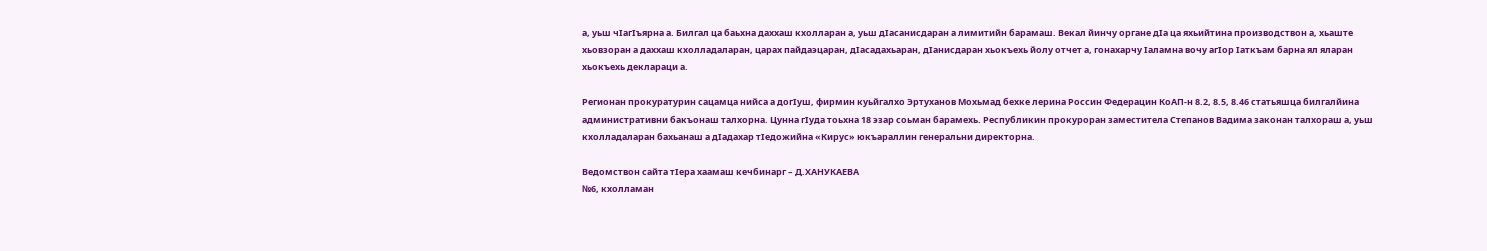а, уьш чIагIъярна а. Билгал ца баьхна даххаш кхолларан а, уьш дIасанисдаран а лимитийн барамаш. Векал йинчу органе дIа ца яхьийтина производствон а, хьаште хьовзоран а даххаш кхолладаларан, царах пайдаэцаран, дIасадахьаран, дIанисдаран хьокъехь йолу отчет а, гонахарчу Iаламна вочу агIор Iаткъам барна ял яларан хьокъехь деклараци а.

Регионан прокуратурин сацамца нийса а догIуш, фирмин куьйгалхо Эртуханов Мохьмад бехке лерина Россин Федерацин КоАП-н 8.2, 8.5, 8.46 статьяшца билгалйина административни бакъонаш талхорна. Цунна гIуда тоьхна 18 эзар соьман барамехь. Республикин прокуроран заместитела Степанов Вадима законан талхораш а, уьш кхолладаларан бахьанаш а дIадахар тIедожийна «Кирус» юкъараллин генеральни директорна.

Ведомствон сайта тIера хаамаш кечбинарг – Д.ХАНУКАЕВА
№6, кхолламан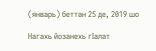(январь) беттан 25 де, 2019 шо

Нагахь йозанехь гIалат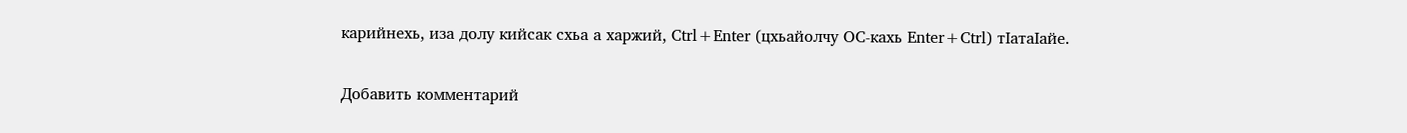карийнехь, иза долу кийсак схьа а харжий, Ctrl+Enter (цхьайолчу ОС-кахь Enter+Ctrl) тIатаIайе.

Добавить комментарий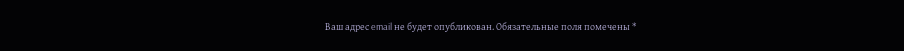Ваш адрес email не будет опубликован. Обязательные поля помечены *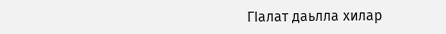ГIалат даьлла хилар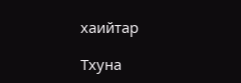хаийтар

Тхуна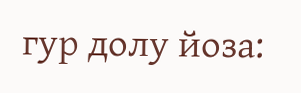гур долу йоза: